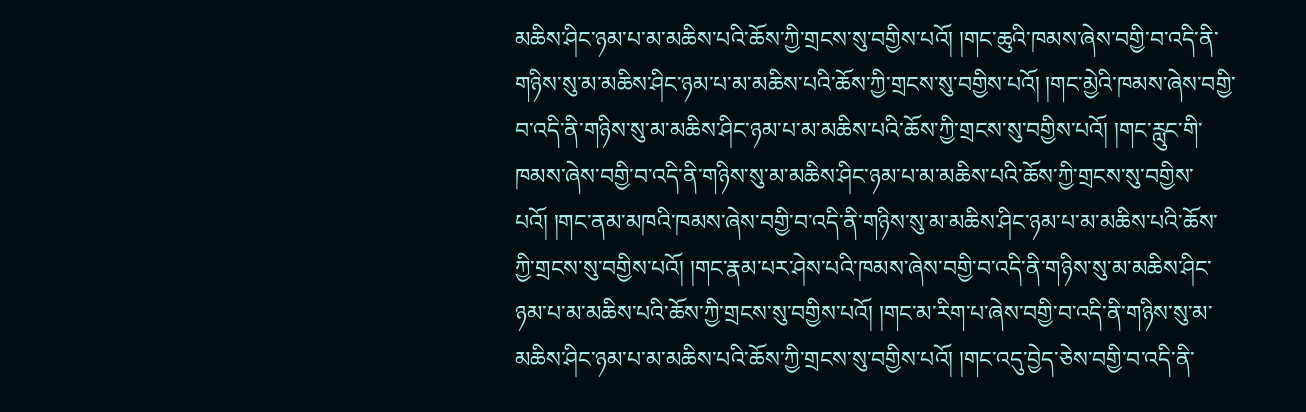མཆིས་ཤིང་ཉམ་པ་མ་མཆིས་པའི་ཆོས་ཀྱི་གྲངས་སུ་བགྱིས་པའོ། །གང་ཆུའི་ཁམས་ཞེས་བགྱི་བ་འདི་ནི་གཉིས་སུ་མ་མཆིས་ཤིང་ཉམ་པ་མ་མཆིས་པའི་ཆོས་ཀྱི་གྲངས་སུ་བགྱིས་པའོ། །གང་མྱེའི་ཁམས་ཞེས་བགྱི་བ་འདི་ནི་གཉིས་སུ་མ་མཆིས་ཤིང་ཉམ་པ་མ་མཆིས་པའི་ཆོས་ཀྱི་གྲངས་སུ་བགྱིས་པའོ། །གང་རླུང་གི་ཁམས་ཞེས་བགྱི་བ་འདི་ནི་གཉིས་སུ་མ་མཆིས་ཤིང་ཉམ་པ་མ་མཆིས་པའི་ཆོས་ཀྱི་གྲངས་སུ་བགྱིས་པའོ། །གང་ནམ་མཁའི་ཁམས་ཞེས་བགྱི་བ་འདི་ནི་གཉིས་སུ་མ་མཆིས་ཤིང་ཉམ་པ་མ་མཆིས་པའི་ཆོས་ཀྱི་གྲངས་སུ་བགྱིས་པའོ། །གང་རྣམ་པར་ཤེས་པའི་ཁམས་ཞེས་བགྱི་བ་འདི་ནི་གཉིས་སུ་མ་མཆིས་ཤིང་ཉམ་པ་མ་མཆིས་པའི་ཆོས་ཀྱི་གྲངས་སུ་བགྱིས་པའོ། །གང་མ་རིག་པ་ཞེས་བགྱི་བ་འདི་ནི་གཉིས་སུ་མ་མཆིས་ཤིང་ཉམ་པ་མ་མཆིས་པའི་ཆོས་ཀྱི་གྲངས་སུ་བགྱིས་པའོ། །གང་འདུ་བྱེད་ཅེས་བགྱི་བ་འདི་ནི་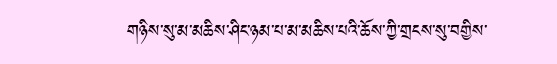གཉིས་སུ་མ་མཆིས་ཤིང་ཉམ་པ་མ་མཆིས་པའི་ཆོས་ཀྱི་གྲངས་སུ་བགྱིས་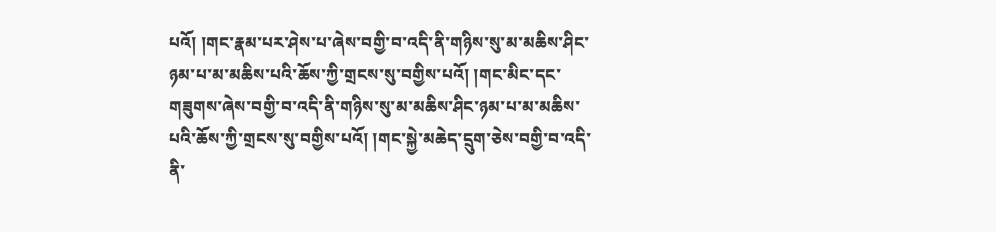པའོ། །གང་རྣམ་པར་ཤེས་པ་ཞེས་བགྱི་བ་འདི་ནི་གཉིས་སུ་མ་མཆིས་ཤིང་ཉམ་པ་མ་མཆིས་པའི་ཆོས་ཀྱི་གྲངས་སུ་བགྱིས་པའོ། །གང་མིང་དང་གཟུགས་ཞེས་བགྱི་བ་འདི་ནི་གཉིས་སུ་མ་མཆིས་ཤིང་ཉམ་པ་མ་མཆིས་པའི་ཆོས་ཀྱི་གྲངས་སུ་བགྱིས་པའོ། །གང་སྐྱེ་མཆེད་དྲུག་ཅེས་བགྱི་བ་འདི་ནི་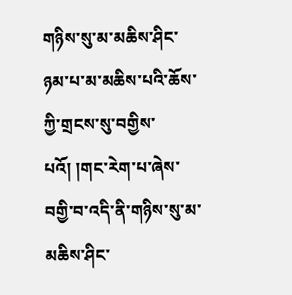གཉིས་སུ་མ་མཆིས་ཤིང་ཉམ་པ་མ་མཆིས་པའི་ཆོས་ཀྱི་གྲངས་སུ་བགྱིས་པའོ། །གང་རེག་པ་ཞེས་བགྱི་བ་འདི་ནི་གཉིས་སུ་མ་མཆིས་ཤིང་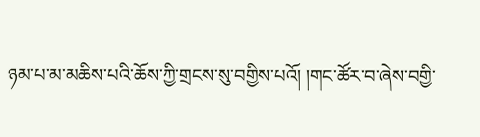ཉམ་པ་མ་མཆིས་པའི་ཆོས་ཀྱི་གྲངས་སུ་བགྱིས་པའོ། །གང་ཚོར་བ་ཞེས་བགྱི་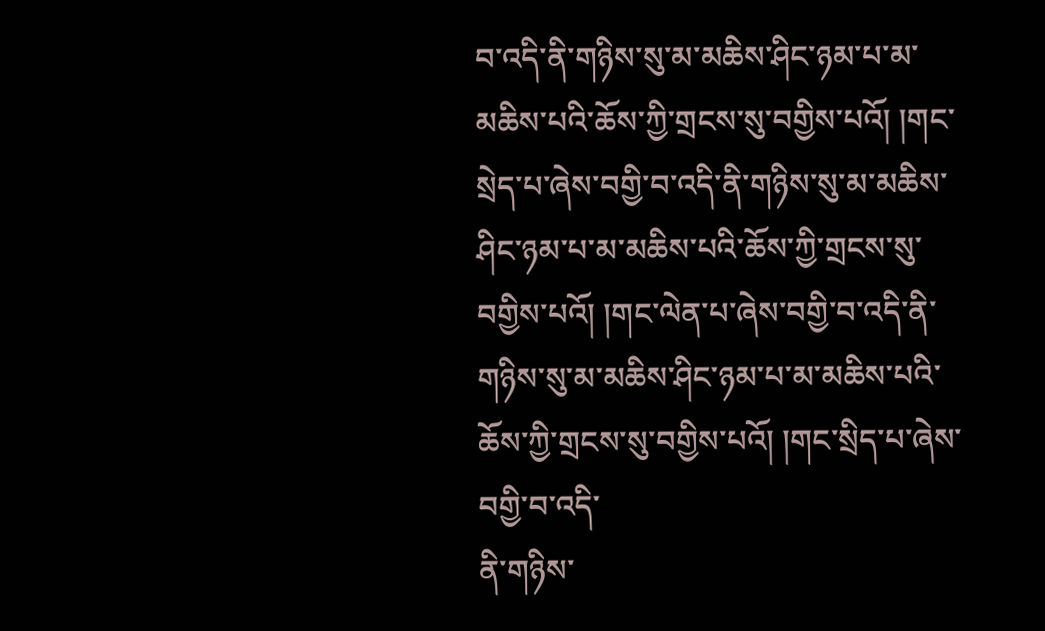བ་འདི་ནི་གཉིས་སུ་མ་མཆིས་ཤིང་ཉམ་པ་མ་མཆིས་པའི་ཆོས་ཀྱི་གྲངས་སུ་བགྱིས་པའོ། །གང་སྲེད་པ་ཞེས་བགྱི་བ་འདི་ནི་གཉིས་སུ་མ་མཆིས་ཤིང་ཉམ་པ་མ་མཆིས་པའི་ཆོས་ཀྱི་གྲངས་སུ་བགྱིས་པའོ། །གང་ལེན་པ་ཞེས་བགྱི་བ་འདི་ནི་གཉིས་སུ་མ་མཆིས་ཤིང་ཉམ་པ་མ་མཆིས་པའི་ཆོས་ཀྱི་གྲངས་སུ་བགྱིས་པའོ། །གང་སྲིད་པ་ཞེས་བགྱི་བ་འདི་
ནི་གཉིས་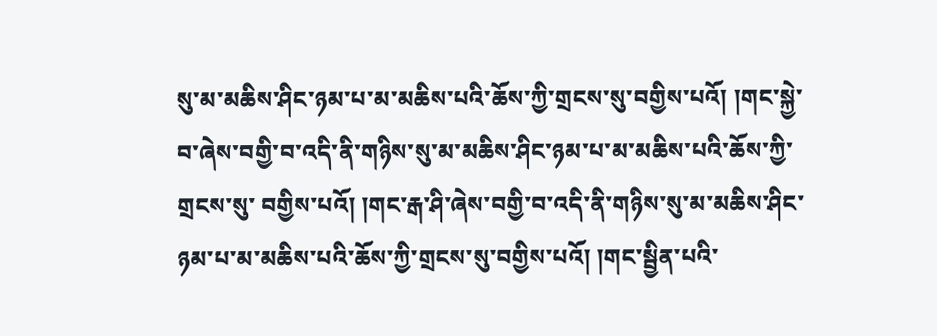སུ་མ་མཆིས་ཤིང་ཉམ་པ་མ་མཆིས་པའི་ཆོས་ཀྱི་གྲངས་སུ་བགྱིས་པའོ། །གང་སྐྱེ་བ་ཞེས་བགྱི་བ་འདི་ནི་གཉིས་སུ་མ་མཆིས་ཤིང་ཉམ་པ་མ་མཆིས་པའི་ཆོས་ཀྱི་གྲངས་སུ་ བགྱིས་པའོ། །གང་རྒ་ཤི་ཞེས་བགྱི་བ་འདི་ནི་གཉིས་སུ་མ་མཆིས་ཤིང་ཉམ་པ་མ་མཆིས་པའི་ཆོས་ཀྱི་གྲངས་སུ་བགྱིས་པའོ། །གང་སྦྱིན་པའི་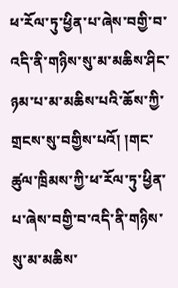ཕ་རོལ་ཏུ་ཕྱིན་པ་ཞེས་བགྱི་བ་འདི་ནི་གཉིས་སུ་མ་མཆིས་ཤིང་ཉམ་པ་མ་མཆིས་པའི་ཆོས་ཀྱི་གྲངས་སུ་བགྱིས་པའོ། །གང་ཚུལ་ཁྲིམས་ཀྱི་ཕ་རོལ་ཏུ་ཕྱིན་པ་ཞེས་བགྱི་བ་འདི་ནི་གཉིས་སུ་མ་མཆིས་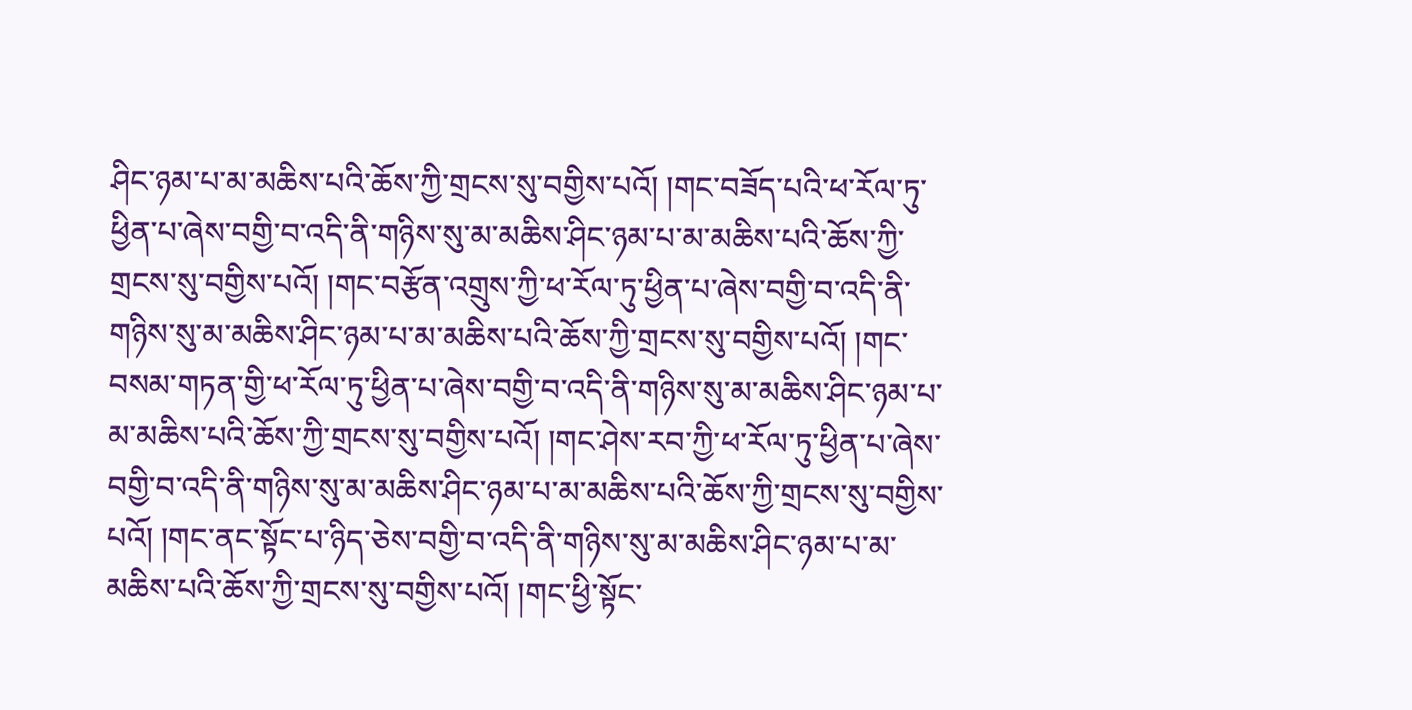ཤིང་ཉམ་པ་མ་མཆིས་པའི་ཆོས་ཀྱི་གྲངས་སུ་བགྱིས་པའོ། །གང་བཟོད་པའི་ཕ་རོལ་ཏུ་ཕྱིན་པ་ཞེས་བགྱི་བ་འདི་ནི་གཉིས་སུ་མ་མཆིས་ཤིང་ཉམ་པ་མ་མཆིས་པའི་ཆོས་ཀྱི་གྲངས་སུ་བགྱིས་པའོ། །གང་བརྩོན་འགྲུས་ཀྱི་ཕ་རོལ་ཏུ་ཕྱིན་པ་ཞེས་བགྱི་བ་འདི་ནི་གཉིས་སུ་མ་མཆིས་ཤིང་ཉམ་པ་མ་མཆིས་པའི་ཆོས་ཀྱི་གྲངས་སུ་བགྱིས་པའོ། །གང་བསམ་གཏན་གྱི་ཕ་རོལ་ཏུ་ཕྱིན་པ་ཞེས་བགྱི་བ་འདི་ནི་གཉིས་སུ་མ་མཆིས་ཤིང་ཉམ་པ་མ་མཆིས་པའི་ཆོས་ཀྱི་གྲངས་སུ་བགྱིས་པའོ། །གང་ཤེས་རབ་ཀྱི་ཕ་རོལ་ཏུ་ཕྱིན་པ་ཞེས་བགྱི་བ་འདི་ནི་གཉིས་སུ་མ་མཆིས་ཤིང་ཉམ་པ་མ་མཆིས་པའི་ཆོས་ཀྱི་གྲངས་སུ་བགྱིས་པའོ། །གང་ནང་སྟོང་པ་ཉིད་ཅེས་བགྱི་བ་འདི་ནི་གཉིས་སུ་མ་མཆིས་ཤིང་ཉམ་པ་མ་མཆིས་པའི་ཆོས་ཀྱི་གྲངས་སུ་བགྱིས་པའོ། །གང་ཕྱི་སྟོང་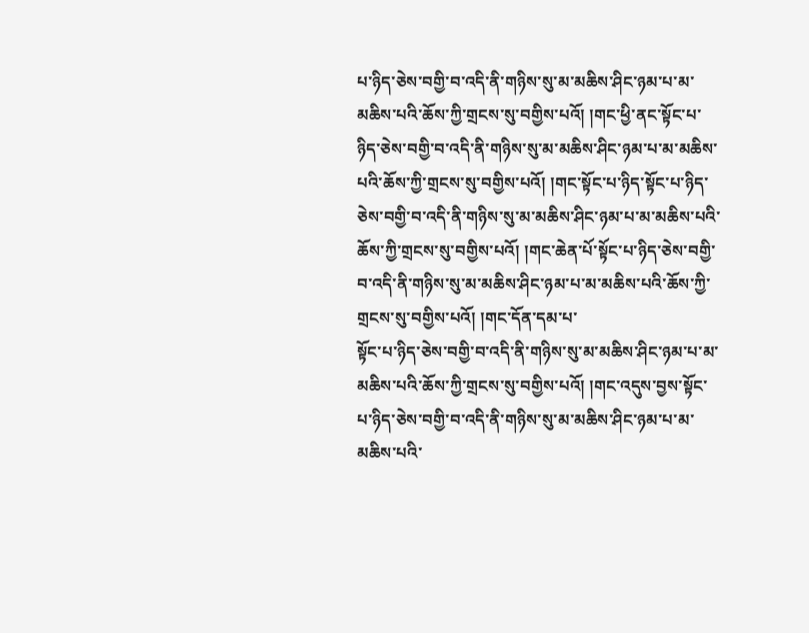པ་ཉིད་ཅེས་བགྱི་བ་འདི་ནི་གཉིས་སུ་མ་མཆིས་ཤིང་ཉམ་པ་མ་མཆིས་པའི་ཆོས་ཀྱི་གྲངས་སུ་བགྱིས་པའོ། །གང་ཕྱི་ནང་སྟོང་པ་ཉིད་ཅེས་བགྱི་བ་འདི་ནི་གཉིས་སུ་མ་མཆིས་ཤིང་ཉམ་པ་མ་མཆིས་པའི་ཆོས་ཀྱི་གྲངས་སུ་བགྱིས་པའོ། །གང་སྟོང་པ་ཉིད་སྟོང་པ་ཉིད་ཅེས་བགྱི་བ་འདི་ནི་གཉིས་སུ་མ་མཆིས་ཤིང་ཉམ་པ་མ་མཆིས་པའི་ཆོས་ཀྱི་གྲངས་སུ་བགྱིས་པའོ། །གང་ཆེན་པོ་སྟོང་པ་ཉིད་ཅེས་བགྱི་བ་འདི་ནི་གཉིས་སུ་མ་མཆིས་ཤིང་ཉམ་པ་མ་མཆིས་པའི་ཆོས་ཀྱི་གྲངས་སུ་བགྱིས་པའོ། །གང་དོན་དམ་པ་
སྟོང་པ་ཉིད་ཅེས་བགྱི་བ་འདི་ནི་གཉིས་སུ་མ་མཆིས་ཤིང་ཉམ་པ་མ་མཆིས་པའི་ཆོས་ཀྱི་གྲངས་སུ་བགྱིས་པའོ། །གང་འདུས་བྱས་སྟོང་པ་ཉིད་ཅེས་བགྱི་བ་འདི་ནི་གཉིས་སུ་མ་མཆིས་ཤིང་ཉམ་པ་མ་མཆིས་པའི་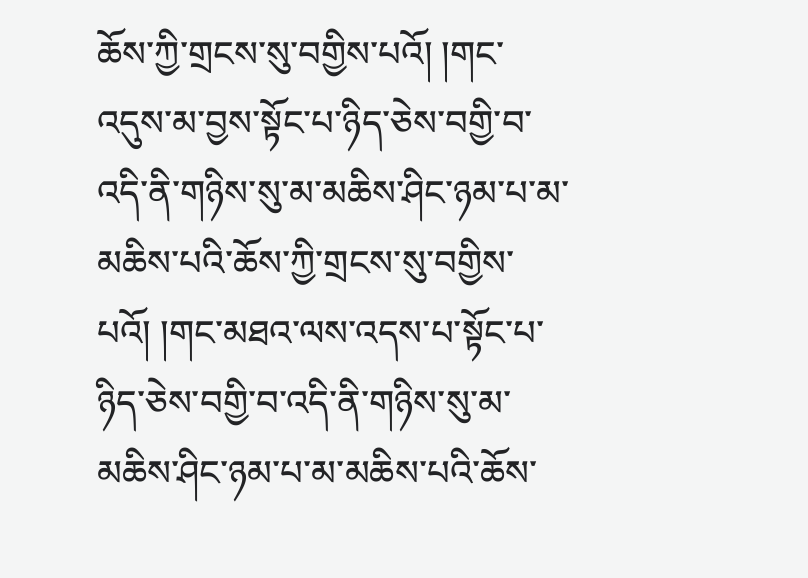ཆོས་ཀྱི་གྲངས་སུ་བགྱིས་པའོ། །གང་འདུས་མ་བྱས་སྟོང་པ་ཉིད་ཅེས་བགྱི་བ་འདི་ནི་གཉིས་སུ་མ་མཆིས་ཤིང་ཉམ་པ་མ་མཆིས་པའི་ཆོས་ཀྱི་གྲངས་སུ་བགྱིས་པའོ། །གང་མཐའ་ལས་འདས་པ་སྟོང་པ་ཉིད་ཅེས་བགྱི་བ་འདི་ནི་གཉིས་སུ་མ་མཆིས་ཤིང་ཉམ་པ་མ་མཆིས་པའི་ཆོས་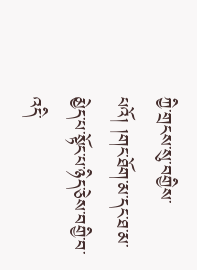ཀྱི་གྲངས་སུ་བགྱིས་པའོ། །གང་ཐོག་མ་དང་ཐ་མ་མྱེད་པ་སྟོང་པ་ཉིད་ཅེས་བགྱི་བ་འདི་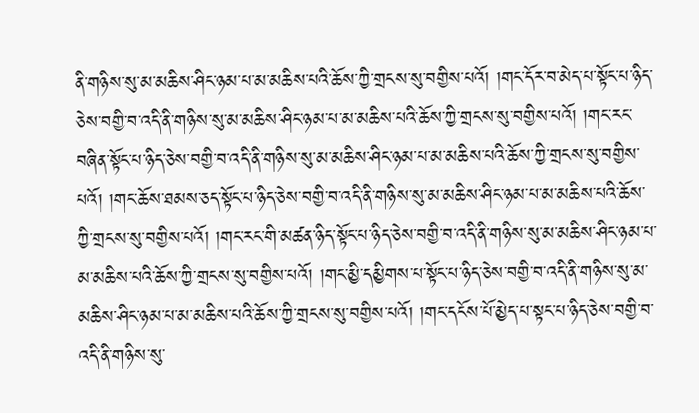ནི་གཉིས་སུ་མ་མཆིས་ཤིང་ཉམ་པ་མ་མཆིས་པའི་ཆོས་ཀྱི་གྲངས་སུ་བགྱིས་པའོ། །གང་དོར་བ་མེད་པ་སྟོང་པ་ཉིད་ཅེས་བགྱི་བ་འདི་ནི་གཉིས་སུ་མ་མཆིས་ཤིང་ཉམ་པ་མ་མཆིས་པའི་ཆོས་ཀྱི་གྲངས་སུ་བགྱིས་པའོ། །གང་རང་བཞིན་སྟོང་པ་ཉིད་ཅེས་བགྱི་བ་འདི་ནི་གཉིས་སུ་མ་མཆིས་ཤིང་ཉམ་པ་མ་མཆིས་པའི་ཆོས་ཀྱི་གྲངས་སུ་བགྱིས་པའོ། །གང་ཆོས་ཐམས་ཅད་སྟོང་པ་ཉིད་ཅེས་བགྱི་བ་འདི་ནི་གཉིས་སུ་མ་མཆིས་ཤིང་ཉམ་པ་མ་མཆིས་པའི་ཆོས་ཀྱི་གྲངས་སུ་བགྱིས་པའོ། །གང་རང་གི་མཚན་ཉིད་སྟོང་པ་ཉིད་ཅེས་བགྱི་བ་འདི་ནི་གཉིས་སུ་མ་མཆིས་ཤིང་ཉམ་པ་མ་མཆིས་པའི་ཆོས་ཀྱི་གྲངས་སུ་བགྱིས་པའོ། །གང་མྱི་དམྱིགས་པ་སྟོང་པ་ཉིད་ཅེས་བགྱི་བ་འདི་ནི་གཉིས་སུ་མ་མཆིས་ཤིང་ཉམ་པ་མ་མཆིས་པའི་ཆོས་ཀྱི་གྲངས་སུ་བགྱིས་པའོ། །གང་དངོས་པོ་མྱེད་པ་སྟང་པ་ཉིད་ཅེས་བགྱི་བ་འདི་ནི་གཉིས་སུ་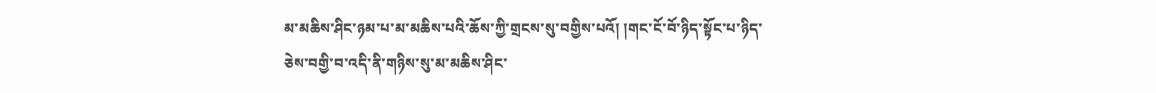མ་མཆིས་ཤིང་ཉམ་པ་མ་མཆིས་པའི་ཆོས་ཀྱི་གྲངས་སུ་བགྱིས་པའོ། །གང་ངོ་བོ་ཉིད་སྟོང་པ་ཉིད་ཅེས་བགྱི་བ་འདི་ནི་གཉིས་སུ་མ་མཆིས་ཤིང་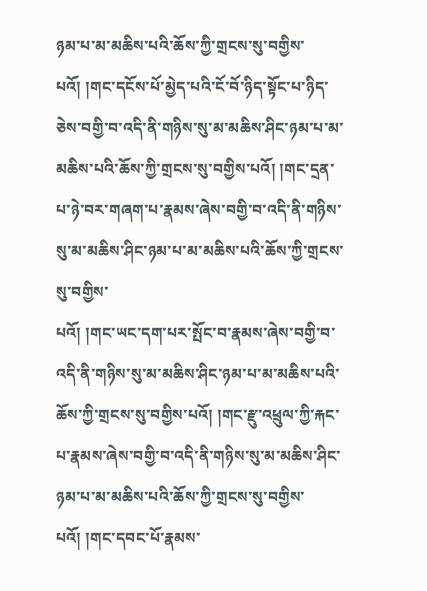ཉམ་པ་མ་མཆིས་པའི་ཆོས་ཀྱི་གྲངས་སུ་བགྱིས་པའོ། །གང་དངོས་པོ་མྱེད་པའི་ངོ་བོ་ཉིད་སྟོང་པ་ཉིད་ཅེས་བགྱི་བ་འདི་ནི་གཉིས་སུ་མ་མཆིས་ཤིང་ཉམ་པ་མ་མཆིས་པའི་ཆོས་ཀྱི་གྲངས་སུ་བགྱིས་པའོ། །གང་དྲན་པ་ཉེ་བར་གཞག་པ་རྣམས་ཞེས་བགྱི་བ་འདི་ནི་གཉིས་སུ་མ་མཆིས་ཤིང་ཉམ་པ་མ་མཆིས་པའི་ཆོས་ཀྱི་གྲངས་སུ་བགྱིས་
པའོ། །གང་ཡང་དག་པར་སྤོང་བ་རྣམས་ཞེས་བགྱི་བ་འདི་ནི་གཉིས་སུ་མ་མཆིས་ཤིང་ཉམ་པ་མ་མཆིས་པའི་ཆོས་ཀྱི་གྲངས་སུ་བགྱིས་པའོ། །གང་རྫུ་འཕྲུལ་ཀྱི་རྐང་པ་རྣམས་ཞེས་བགྱི་བ་འདི་ནི་གཉིས་སུ་མ་མཆིས་ཤིང་ཉམ་པ་མ་མཆིས་པའི་ཆོས་ཀྱི་གྲངས་སུ་བགྱིས་པའོ། །གང་དབང་པོ་རྣམས་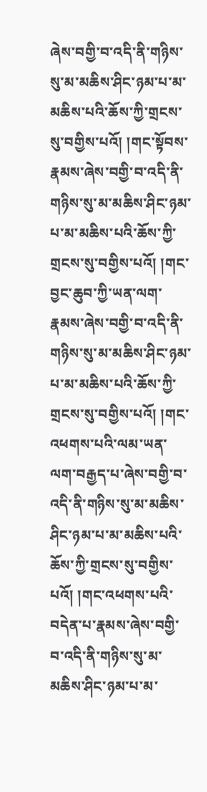ཞེས་བགྱི་བ་འདི་ནི་གཉིས་སུ་མ་མཆིས་ཤིང་ཉམ་པ་མ་མཆིས་པའི་ཆོས་ཀྱི་གྲངས་སུ་བགྱིས་པའོ། །གང་སྟོབས་རྣམས་ཞེས་བགྱི་བ་འདི་ནི་གཉིས་སུ་མ་མཆིས་ཤིང་ཉམ་པ་མ་མཆིས་པའི་ཆོས་ཀྱི་གྲངས་སུ་བགྱིས་པའོ། །གང་བྱང་ཆུབ་ཀྱི་ཡན་ལག་རྣམས་ཞེས་བགྱི་བ་འདི་ནི་གཉིས་སུ་མ་མཆིས་ཤིང་ཉམ་པ་མ་མཆིས་པའི་ཆོས་ཀྱི་གྲངས་སུ་བགྱིས་པའོ། །གང་འཕགས་པའི་ལམ་ཡན་ལག་བརྒྱད་པ་ཞེས་བགྱི་བ་འདི་ནི་གཉིས་སུ་མ་མཆིས་ཤིང་ཉམ་པ་མ་མཆིས་པའི་ཆོས་ཀྱི་གྲངས་སུ་བགྱིས་པའོ། །གང་འཕགས་པའི་བདེན་པ་རྣམས་ཞེས་བགྱི་བ་འདི་ནི་གཉིས་སུ་མ་མཆིས་ཤིང་ཉམ་པ་མ་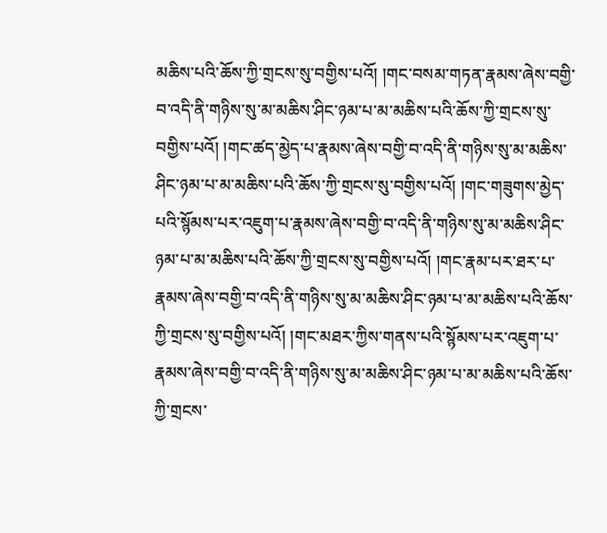མཆིས་པའི་ཆོས་ཀྱི་གྲངས་སུ་བགྱིས་པའོ། །གང་བསམ་གཏན་རྣམས་ཞེས་བགྱི་བ་འདི་ནི་གཉིས་སུ་མ་མཆིས་ཤིང་ཉམ་པ་མ་མཆིས་པའི་ཆོས་ཀྱི་གྲངས་སུ་བགྱིས་པའོ། །གང་ཚད་མྱེད་པ་རྣམས་ཞེས་བགྱི་བ་འདི་ནི་གཉིས་སུ་མ་མཆིས་ཤིང་ཉམ་པ་མ་མཆིས་པའི་ཆོས་ཀྱི་གྲངས་སུ་བགྱིས་པའོ། །གང་གཟུགས་མྱེད་པའི་སྙོམས་པར་འཇུག་པ་རྣམས་ཞེས་བགྱི་བ་འདི་ནི་གཉིས་སུ་མ་མཆིས་ཤིང་ཉམ་པ་མ་མཆིས་པའི་ཆོས་ཀྱི་གྲངས་སུ་བགྱིས་པའོ། །གང་རྣམ་པར་ཐར་པ་རྣམས་ཞེས་བགྱི་བ་འདི་ནི་གཉིས་སུ་མ་མཆིས་ཤིང་ཉམ་པ་མ་མཆིས་པའི་ཆོས་ཀྱི་གྲངས་སུ་བགྱིས་པའོ། །གང་མཐར་ཀྱིས་གནས་པའི་སྙོམས་པར་འཇུག་པ་རྣམས་ཞེས་བགྱི་བ་འདི་ནི་གཉིས་སུ་མ་མཆིས་ཤིང་ཉམ་པ་མ་མཆིས་པའི་ཆོས་ཀྱི་གྲངས་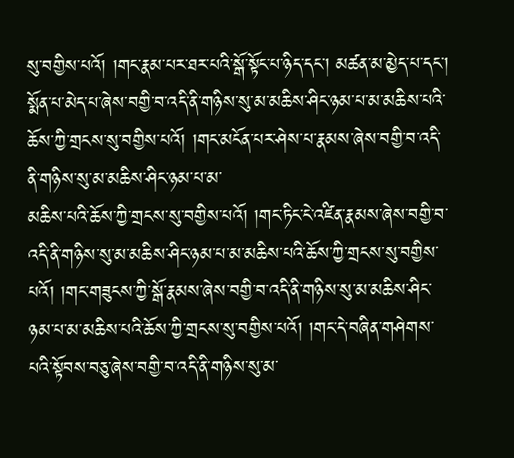སུ་བགྱིས་པའོ། །གང་རྣམ་པར་ཐར་པའི་སྒོ་སྟོང་པ་ཉིད་དང་། མཚན་མ་མྱེད་པ་དང་། སྨོན་པ་མེད་པ་ཞེས་བགྱི་བ་འདི་ནི་གཉིས་སུ་མ་མཆིས་ཤིང་ཉམ་པ་མ་མཆིས་པའི་ཆོས་ཀྱི་གྲངས་སུ་བགྱིས་པའོ། །གང་མངོན་པར་ཤེས་པ་རྣམས་ཞེས་བགྱི་བ་འདི་ནི་གཉིས་སུ་མ་མཆིས་ཤིང་ཉམ་པ་མ་
མཆིས་པའི་ཆོས་ཀྱི་གྲངས་སུ་བགྱིས་པའོ། །གང་ཏིང་ངེ་འཛིན་རྣམས་ཞེས་བགྱི་བ་འདི་ནི་གཉིས་སུ་མ་མཆིས་ཤིང་ཉམ་པ་མ་མཆིས་པའི་ཆོས་ཀྱི་གྲངས་སུ་བགྱིས་པའོ། །གང་གཟུངས་ཀྱི་སྒོ་རྣམས་ཞེས་བགྱི་བ་འདི་ནི་གཉིས་སུ་མ་མཆིས་ཤིང་ཉམ་པ་མ་མཆིས་པའི་ཆོས་ཀྱི་གྲངས་སུ་བགྱིས་པའོ། །གང་དེ་བཞིན་གཤེགས་པའི་སྟོབས་བཅུ་ཞེས་བགྱི་བ་འདི་ནི་གཉིས་སུ་མ་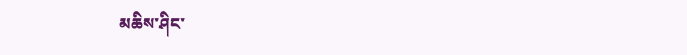མཆིས་ཤིང་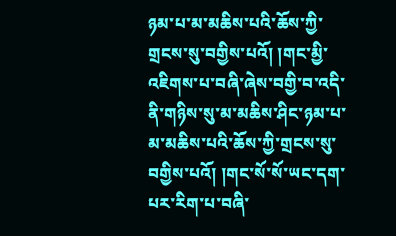ཉམ་པ་མ་མཆིས་པའི་ཆོས་ཀྱི་གྲངས་སུ་བགྱིས་པའོ། །གང་མྱི་འཇིགས་པ་བཞི་ཞེས་བགྱི་བ་འདི་ནི་གཉིས་སུ་མ་མཆིས་ཤིང་ཉམ་པ་མ་མཆིས་པའི་ཆོས་ཀྱི་གྲངས་སུ་བགྱིས་པའོ། །གང་སོ་སོ་ཡང་དག་པར་རིག་པ་བཞི་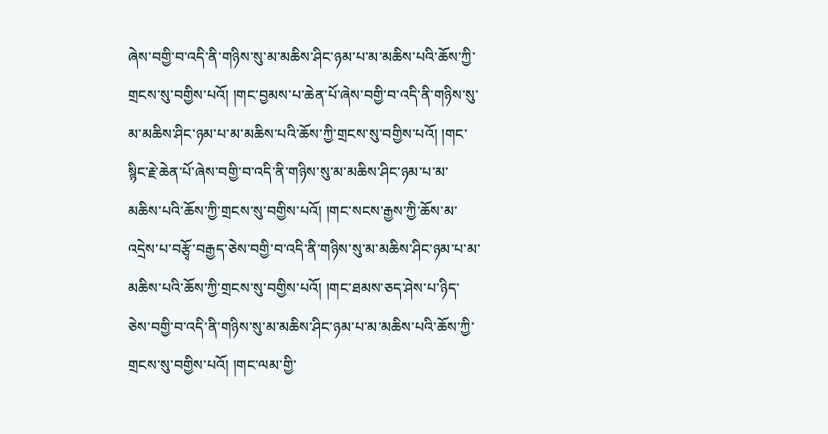ཞེས་བགྱི་བ་འདི་ནི་གཉིས་སུ་མ་མཆིས་ཤིང་ཉམ་པ་མ་མཆིས་པའི་ཆོས་ཀྱི་གྲངས་སུ་བགྱིས་པའོ། །གང་བྱམས་པ་ཆེན་པོ་ཞེས་བགྱི་བ་འདི་ནི་གཉིས་སུ་མ་མཆིས་ཤིང་ཉམ་པ་མ་མཆིས་པའི་ཆོས་ཀྱི་གྲངས་སུ་བགྱིས་པའོ། །གང་སྙིང་རྗེ་ཆེན་པོ་ཞེས་བགྱི་བ་འདི་ནི་གཉིས་སུ་མ་མཆིས་ཤིང་ཉམ་པ་མ་མཆིས་པའི་ཆོས་ཀྱི་གྲངས་སུ་བགྱིས་པའོ། །གང་སངས་རྒྱས་ཀྱི་ཆོས་མ་འདྲེས་པ་བརྩྭོ་བརྒྱད་ཅེས་བགྱི་བ་འདི་ནི་གཉིས་སུ་མ་མཆིས་ཤིང་ཉམ་པ་མ་མཆིས་པའི་ཆོས་ཀྱི་གྲངས་སུ་བགྱིས་པའོ། །གང་ཐམས་ཅད་ཤེས་པ་ཉིད་ཅེས་བགྱི་བ་འདི་ནི་གཉིས་སུ་མ་མཆིས་ཤིང་ཉམ་པ་མ་མཆིས་པའི་ཆོས་ཀྱི་གྲངས་སུ་བགྱིས་པའོ། །གང་ལམ་གྱི་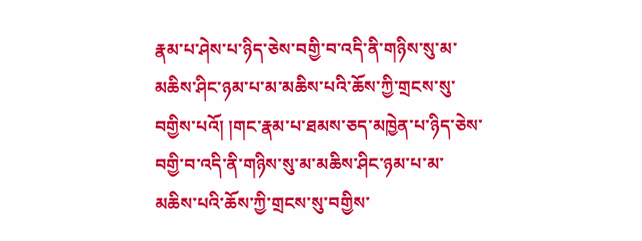རྣམ་པ་ཤེས་པ་ཉིད་ཅེས་བགྱི་བ་འདི་ནི་གཉིས་སུ་མ་མཆིས་ཤིང་ཉམ་པ་མ་མཆིས་པའི་ཆོས་ཀྱི་གྲངས་སུ་བགྱིས་པའོ། །གང་རྣམ་པ་ཐམས་ཅད་མཁྱེན་པ་ཉིད་ཅེས་བགྱི་བ་འདི་ནི་གཉིས་སུ་མ་མཆིས་ཤིང་ཉམ་པ་མ་ མཆིས་པའི་ཆོས་ཀྱི་གྲངས་སུ་བགྱིས་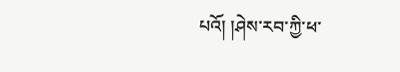པའོ། །ཤེས་རབ་ཀྱི་ཕ་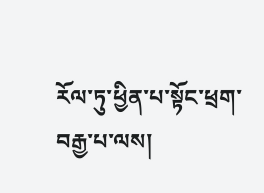རོལ་ཏུ་ཕྱིན་པ་སྟོང་ཕྲག་བརྒྱ་པ་ལས།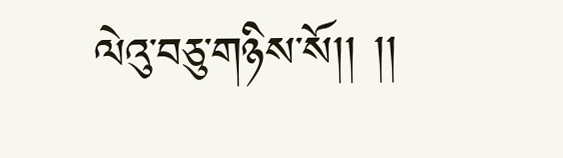ལེའུ་བཅུ་གཉིས་སོ།། །།